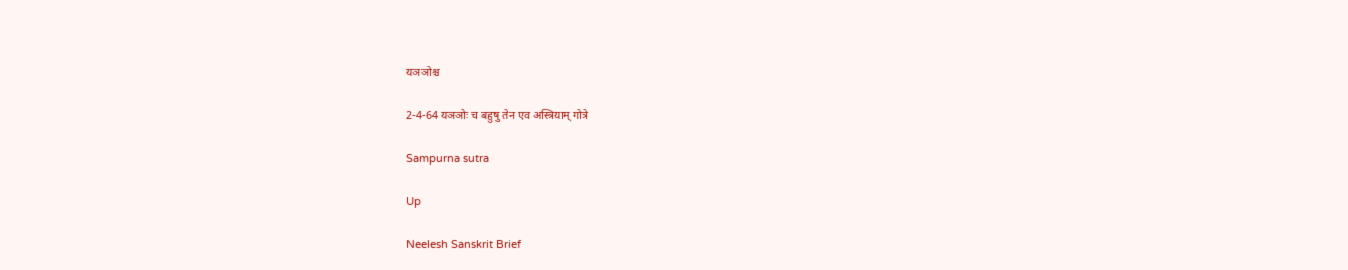यञञोश्च

2-4-64 यञञोः च बहुषु तेन एव अस्त्रियाम् गोत्रे

Sampurna sutra

Up

Neelesh Sanskrit Brief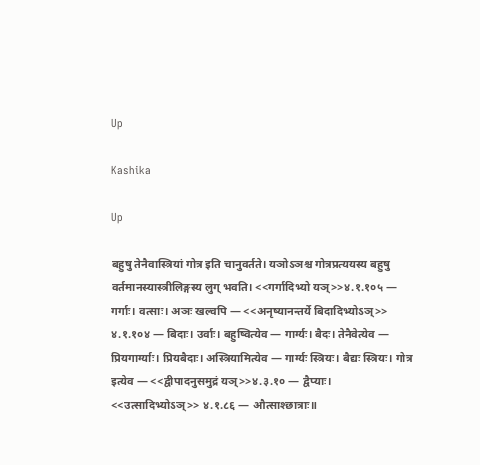Up

Kashika

Up

बहुषु तेनैवास्त्रियां गोत्र इति चानुवर्तते। यञोऽञश्च गोत्रप्रत्ययस्य बहुषु वर्तमानस्यास्त्रीलिङ्गस्य लुग् भवति। <<गर्गादिभ्यो यञ्>>४.१.१०५ — गर्गाः। वत्साः। अञः खल्वपि — <<अनृष्यानन्तर्ये बिदादिभ्योऽञ्>> ४.१.१०४ — बिदाः। उर्वाः। बहुष्वित्येव — गार्ग्यः। बैदः। तेनैवेत्येव — प्रियगार्ग्याः। प्रियबैदाः। अस्त्रियामित्येव — गार्ग्यः स्त्रियः। बैद्यः स्त्रियः। गोत्र इत्येव — <<द्वीपादनुसमुद्रं यञ्>>४.३.१० — द्वैप्याः। <<उत्सादिभ्योऽञ्>> ४.१.८६ — औत्साश्छात्राः॥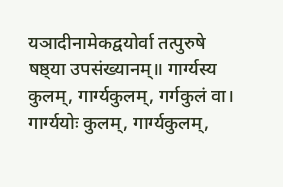यञादीनामेकद्वयोर्वा तत्पुरुषे षष्ठ्या उपसंख्यानम्॥ गार्ग्यस्य कुलम्, गार्ग्यकुलम्, गर्गकुलं वा। गार्ग्ययोः कुलम्, गार्ग्यकुलम्,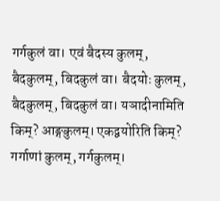गर्गकुलं वा। एवं बैदस्य कुलम्, बैदकुलम्, बिदकुलं वा। बैदयोः कुलम्, बैदकुलम्, बिदकुलं वा। यञादीनामिति किम्? आङ्गकुलम्। एकद्वयोरिति किम्? गर्गाणां कुलम्, गर्गकुलम्।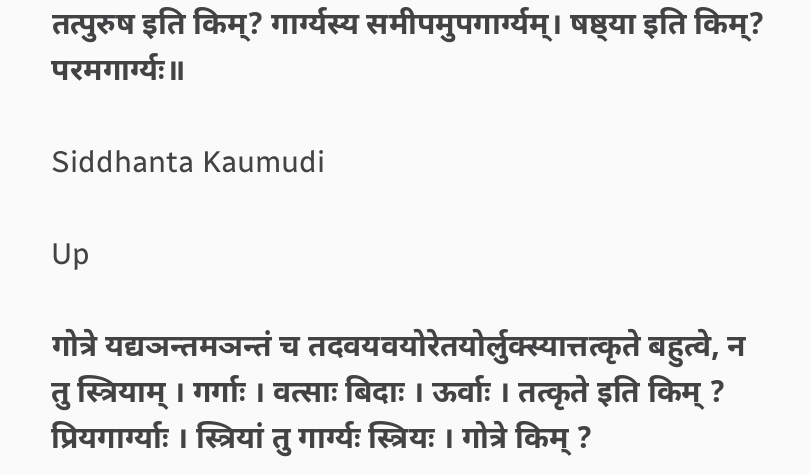तत्पुरुष इति किम्? गार्ग्यस्य समीपमुपगार्ग्यम्। षष्ठ्या इति किम्? परमगार्ग्यः॥

Siddhanta Kaumudi

Up

गोत्रे यद्यञन्तमञन्तं च तदवयवयोरेतयोर्लुक्स्यात्तत्कृते बहुत्वे, न तु स्त्रियाम् । गर्गाः । वत्साः बिदाः । ऊर्वाः । तत्कृते इति किम् ? प्रियगार्ग्याः । स्त्रियां तु गार्ग्यः स्त्रियः । गोत्रे किम् ?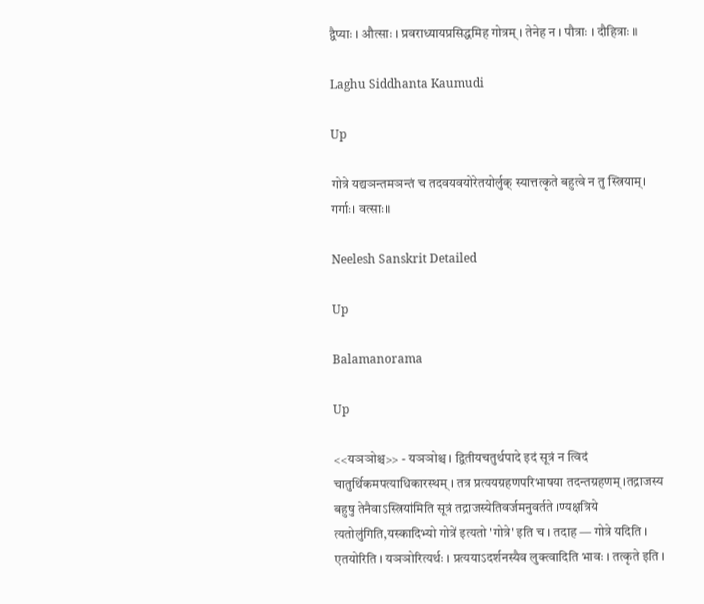द्वैप्याः । औत्साः । प्रवराध्यायप्रसिद्धमिह गोत्रम् । तेनेह न । पौत्राः । दौहित्राः ॥

Laghu Siddhanta Kaumudi

Up

गोत्रे यद्यञन्तमञन्तं च तदवयवयोरेतयोर्लुक् स्यात्तत्कृते बहुत्वे न तु स्त्रियाम्। गर्गाः। वत्साः॥

Neelesh Sanskrit Detailed

Up

Balamanorama

Up

<<यञञोश्च>> - यञञोश्च । द्वितीयचतुर्थपादे इदं सूत्रं न त्विदं चातुर्थिकमपत्याधिकारस्थम् । तत्र प्रत्ययग्रहणपरिभाषया तदन्तग्रहणम् ।तद्राजस्य बहुषु तेनैवाऽस्त्रिया॑मिति सूत्रं तद्राजस्येतिवर्जमनुवर्तते ।ण्यक्षत्रिये त्यतोलु॑गिति,यस्कादिभ्यो गोत्रे॑ इत्यतो 'गोत्रे' इति च । तदाह — गोत्रे यदिति । एतयोरिति । यञञोरित्यर्थः । प्रत्ययाऽदर्शनस्यैव लुक्त्वादिति भावः । तत्कृते इति ।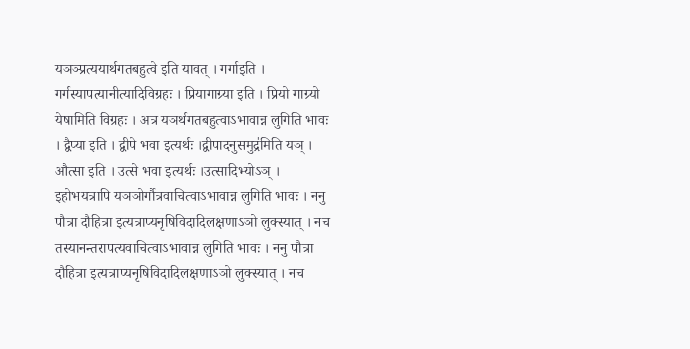यञञ्प्रत्ययार्थगतबहुत्वे इति यावत् । गर्गाइति । गर्गस्यापत्यानीत्यादिविग्रहः । प्रियागाग्र्या इति । प्रियो गाग्र्यो येषामिति विग्रहः । अत्र यञर्थगतबहुत्वाऽभावान्न लुगिति भावः । द्वैप्या इति । द्वीपे भवा इत्यर्थः ।द्वीपादनुसमुद्र॑मिति यञ् । औत्सा इति । उत्से भवा इत्यर्थः ।उत्सादिभ्योऽञ् । इहोभयत्रापि यञञोर्गौत्रवाचित्वाऽभावान्न लुगिति भावः । ननु पौत्रा दौहित्रा इत्यत्राप्यनृषिविदादिलक्षणाऽञो लुक्स्यात् । नच तस्यानन्तरापत्यवाचित्वाऽभावान्न लुगिति भावः । ननु पौत्रा दौहित्रा इत्यत्राप्यनृषिविदादिलक्षणाऽञो लुक्स्यात् । नच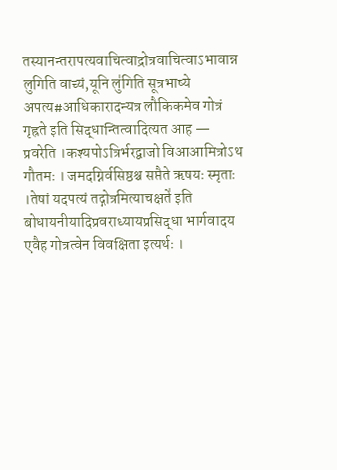तस्यानन्तरापत्यवाचित्वाद्रोत्रवाचित्वाऽभावान्न लुगिति वाच्यं,यूनि लु॑गिति सूत्रभाष्ये अपत्य#आधिकारादन्यत्र लौकिकमेव गोत्रं गृह्रते इति सिद्धान्तित्वादित्यत आह — प्रवरेति ।कश्यपोऽत्रिर्भरद्वाजो विआआमित्रोऽथ गौतमः । जमदग्निर्वसिष्ठश्च सप्तैते ऋषयः स्मृताः ।तेषां यदपत्यं तद्गोत्रमित्याचक्षते॑ इति बोधायनीयादिप्रवराध्यायप्रसिद्धा भार्गवादय एवैह गोत्रत्वेन विवक्षिता इत्यर्थः ।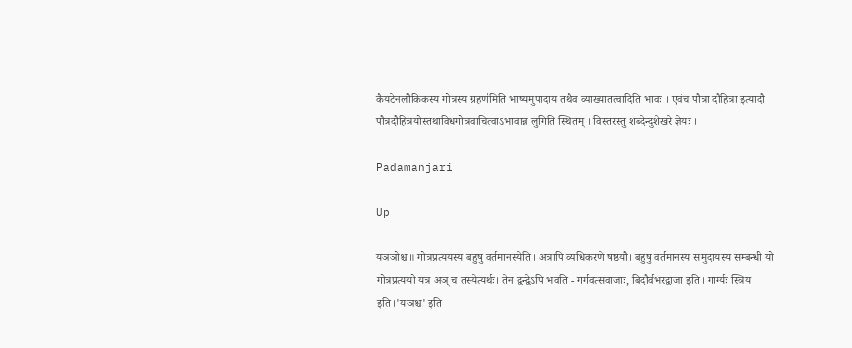कैयटेनलौकिकस्य गोत्रस्य ग्रहण॑मिति भाष्यमुपादाय तथैव व्याख्यातत्वादिति भावः । एवंच पौत्रा दौहित्रा इत्यादौ पौत्रदौहित्रयोस्तथाविधगोत्रवाचित्वाऽभावान्न लुगिति स्थितम् । विस्तरस्तु शब्देन्दुशेखरे ज्ञेयः ।

Padamanjari

Up

यञञोश्च॥ गोत्रप्रत्ययस्य बहुषु वर्तमानस्येति। अत्रापि व्यधिकरणे षष्ठयौ। बहुषु वर्तमानस्य समुदायस्य सम्बन्धी यो गोत्रप्रत्ययो यत्र अञ् च तस्येत्यर्थः। तेन द्वन्द्वेऽपि भवति - गर्गवत्सवाजाः, बिदौर्वभरद्वाजा इति। गार्ग्यः स्त्रिय इति।'यञश्च' इति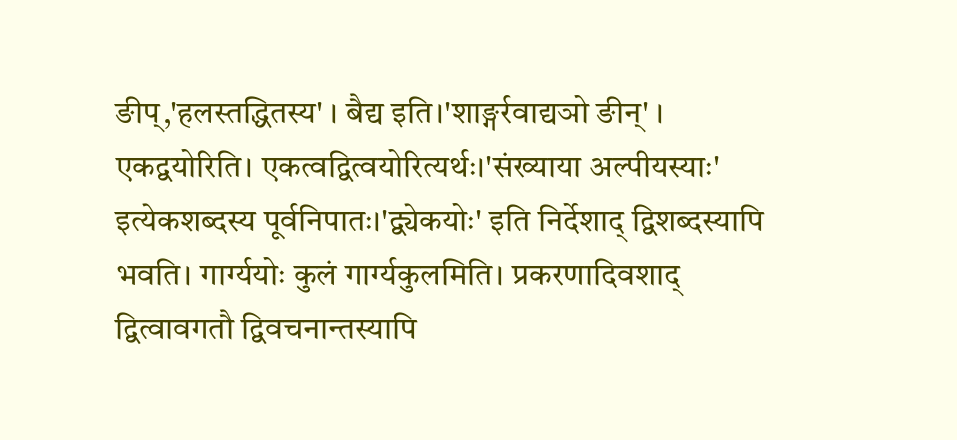ङीप्,'हलस्तद्धितस्य' । बैद्य इति।'शाङ्गर्रवाद्यञो ङीन्' । एकद्वयोरिति। एकत्वद्वित्वयोरित्यर्थः।'संख्याया अल्पीयस्याः' इत्येकशब्दस्य पूर्वनिपातः।'द्व्येकयोः' इति निर्देशाद् द्विशब्दस्यापि भवति। गार्ग्ययोः कुलं गार्ग्यकुलमिति। प्रकरणादिवशाद् द्वित्वावगतौ द्विवचनान्तस्यापि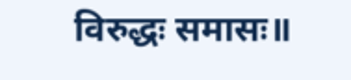विरुद्धः समासः॥